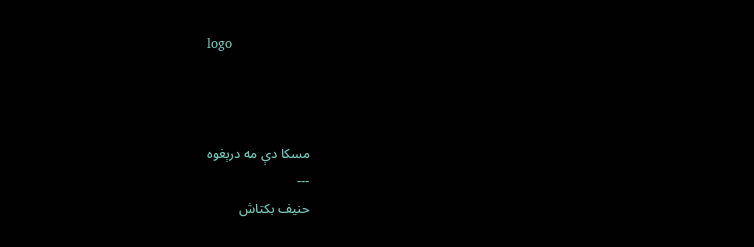logo



مسکا دې مه درېغوه
---
حنیف بکتاش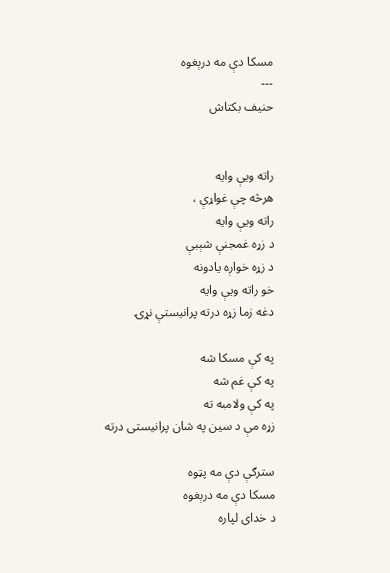مسکا دې مه درېغوه
---
حنیف بکتاش


راته ویې وایه
هرڅه چې غواړې ،
راته ویې وایه
د زړه غمجنې شېبې
د زړه خواږه یادونه
خو راته ویې وایه
دغه زما زړه درته پرانیستې نړۍ

په کې مسکا شه
په کې غم شه
په کې ولامبه ته
زړه مې د سین په شان پرانیستی درته

سترګې دې مه پټوه
مسکا دې مه درېغوه
د خدای لپاره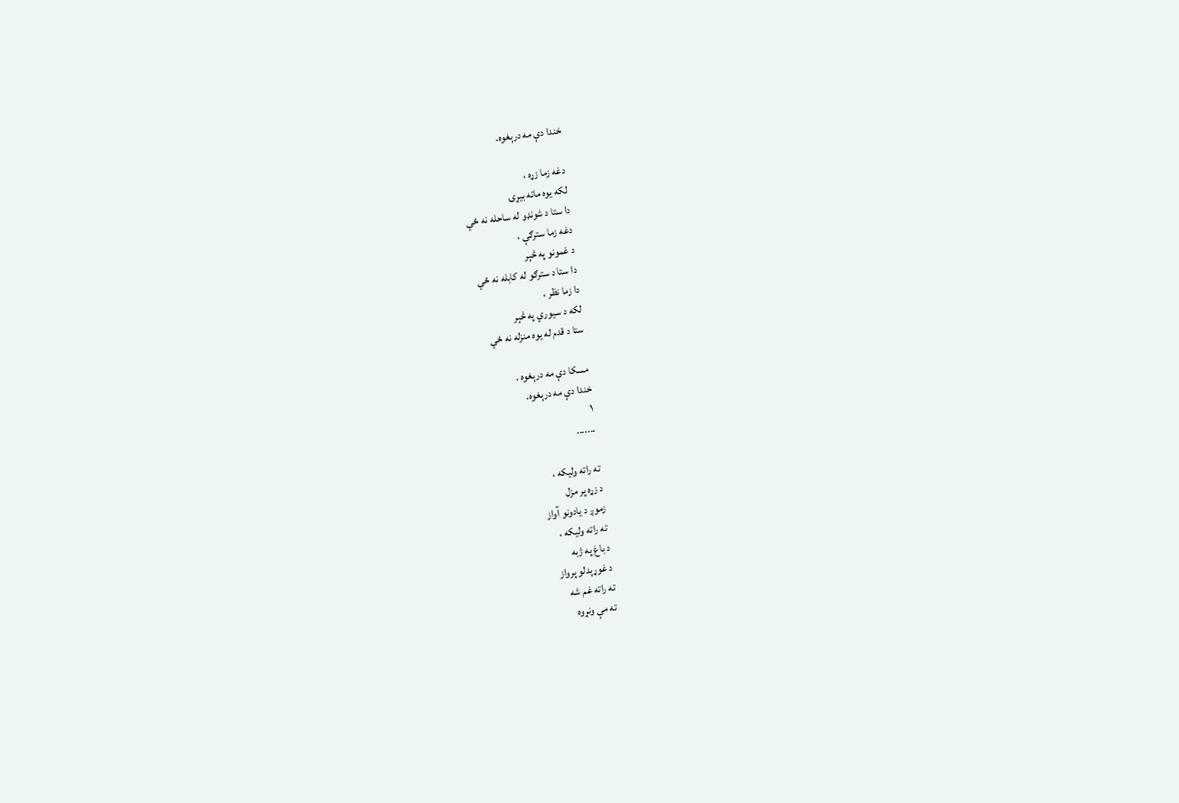خندا دې مه درېغوه.

دغه زما زړه ،
لکه یوه ماته بیړۍ
دا ستا د شونډو له ساحله نه ځي
دغه زما سترګې ،
د غمونو په څېر
دا ستا د سترګو له کابله نه ځي
دا زما نظر ،
لکه د سیوري په څېر
ستا د قدم له یوه منزله نه ځي

مسکا دې مه درېغوه .
خندا دې مه درېغوه.
۱
.......

ته راته ولیکه ،
د زړه پر مزل
زموږ د یادونو آواز
ته راته ولیکه ،
د باغ په ژبه
د غوړېدلو پرواز
ته راته غم شه
ته مې ونړوه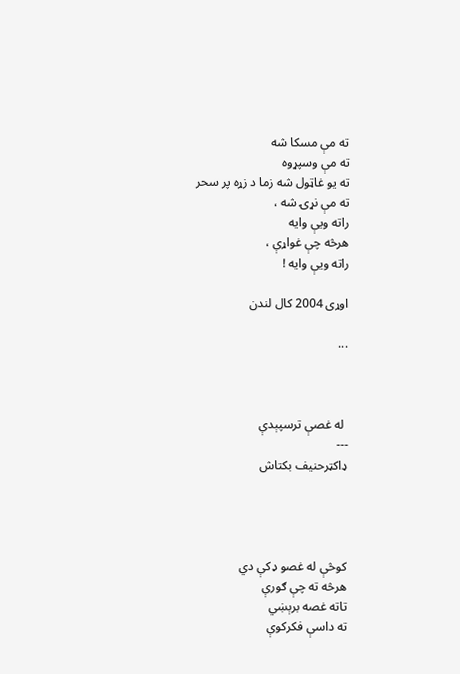ته مې مسکا شه
ته مې وسپړوه
ته یو غاټول شه زما د زړه پر سحر
ته مې نړۍ شه ،
راته ویې وایه
هرڅه چې غواړې ،
راته ویې وایه !

اوړی 2004 کال لندن

...



 له غصې ترسپېدې
---
ډاکټرحنيف بکتاش




کوڅې له غصو ډکې دي
هرڅه ته چې ګورې
تاته غصه برېښي
ته داسې فکرکوې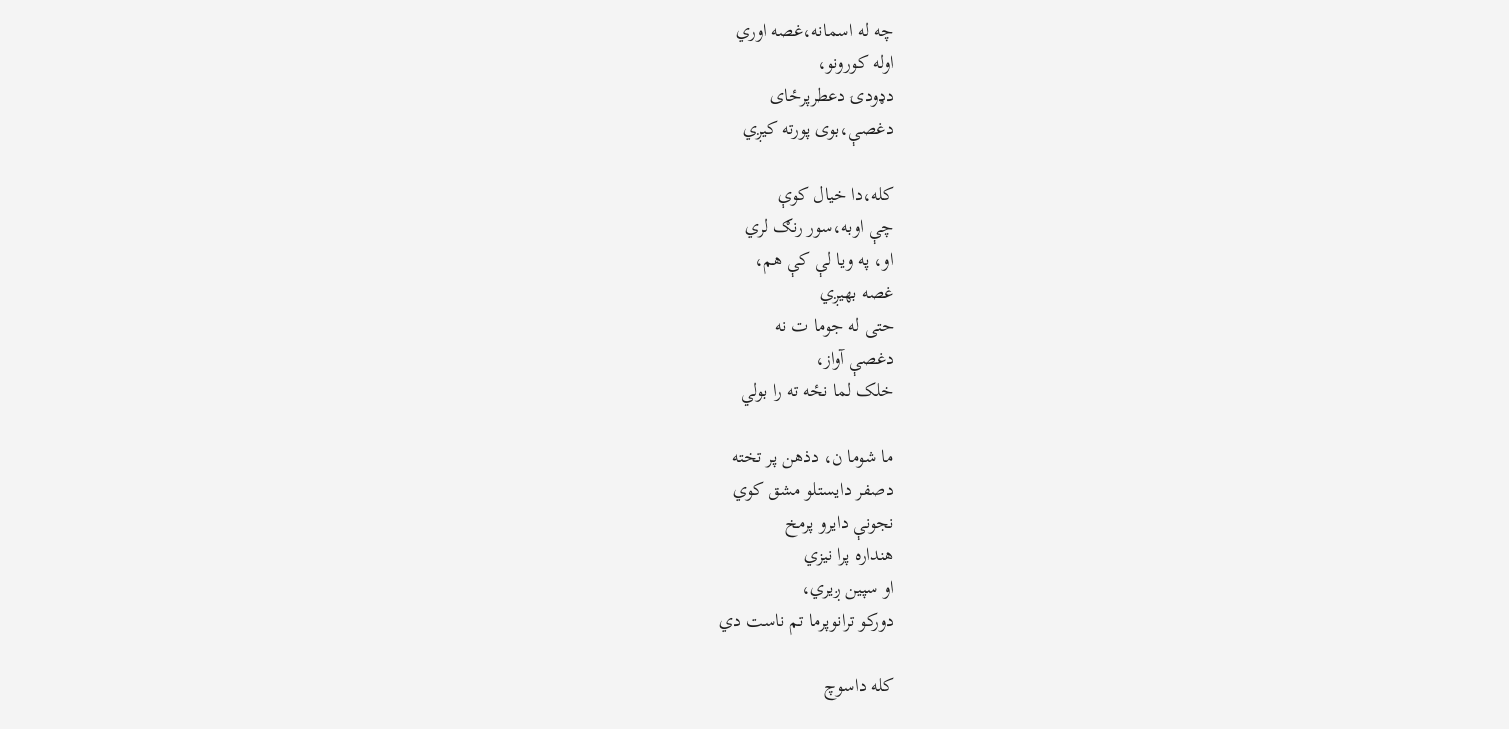چه له اسمانه،غصه اوري
اوله کورونو،
دډودۍ دعطرپرځای
دغصې،بوی پورته کيږي

کله،دا خیال کوې
چې اوبه،سور رنګ لري
او، په ویا لې کې هم،
غصه بهيږي
حتی له جوما ت نه
دغصې آواز،
خلک لما نځه ته را بولي

ما شوما ن، دذهن پر تخته
دصفر دایستلو مشق کوي
نجونې دايرو پرمخ
هنداره پرا نيزي
او سپين ږيري،
دورکو ترانوپرما تم ناست دي

کله داسوچ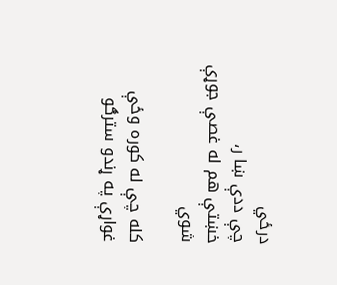درځي
چې ددې ښا ر،
خښتې هم له غصې جوړې شوي

کله چې له کوره وځې
غواړې په ړندو سترګو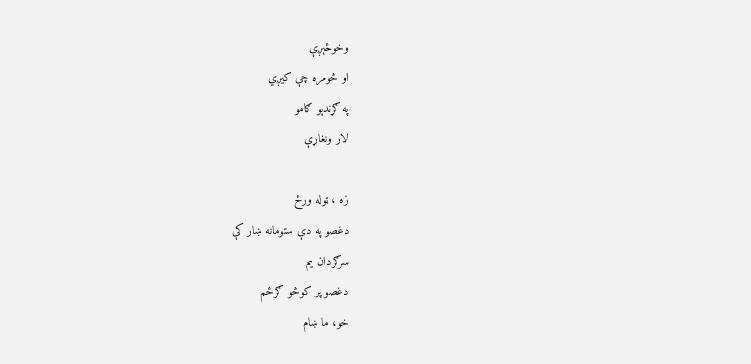وخوځېږې
او څومره چې کيږي
په ګړندېو ګامو
لار ونغاړې

زه ، ټوله ورځ
دغصو په دې ستومانه ښار کې
سرګردان یم
دغصو پر کوڅو ګرځم
خو، ما ښام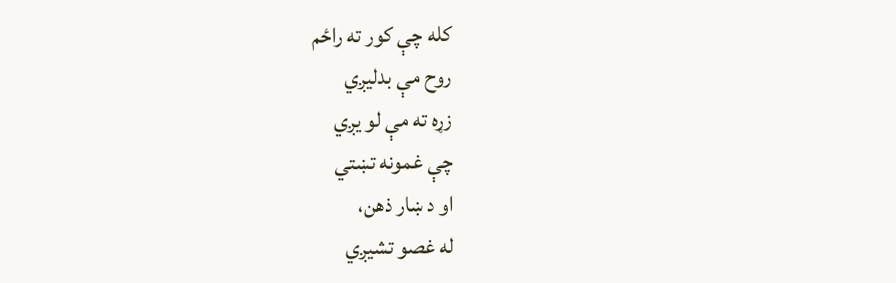کله چې کور ته راځم
روح مې بدليږي
زړه ته مې لو يږي
چې غمونه تښتي
او د ښار ذهن،
له غصو تشيږي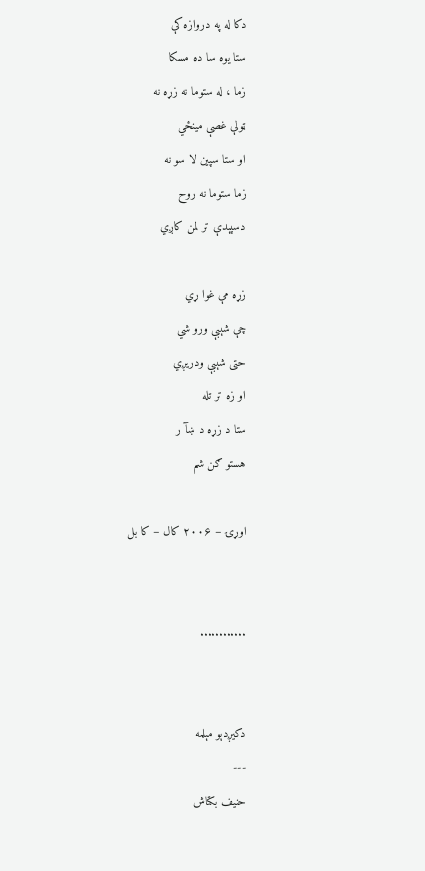دکا له په دروازه کې
ستا یوه سا ده مسکا
زما ، له ستوما نه زړه نه
ټولې غصې مينځي
او ستا سپين لا سو نه
زما ستوما نه روح
دسپېدې تر لمن کاږي

زړه مې غوا ړي
چې شېبې ورو شي
حتی شېبې ودريږي
او زه تر تله
ستا د زړه د ښآ ر
هستو ګن شم

اوړۍ – ۲۰۰۶ کال – کا بل


............


دکيږدېو مېلمه
---
حنيف بکتاش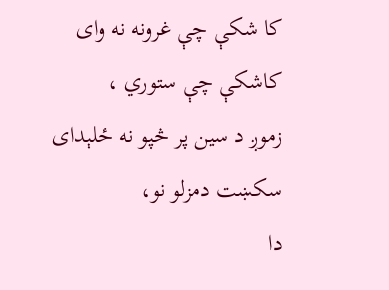کا شکې چې غرونه نه وای
کاشکې چې ستوري ،
زموږ د سين پر څپو نه ځلېدای
سکښت دمزلو نو،
دا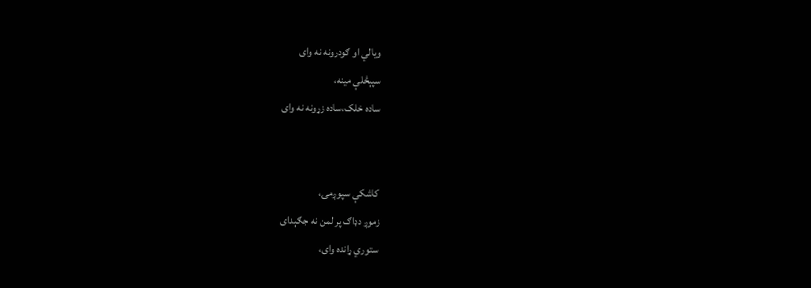ویالي او ګودرونه نه وای
سپېڅلې مینه،
ساده خلک،ساده زړونه نه وای


کاشکې سپوږمۍ،
زموږ دډاګ پر لمن نه جګېدای
ستوري ړانده وای،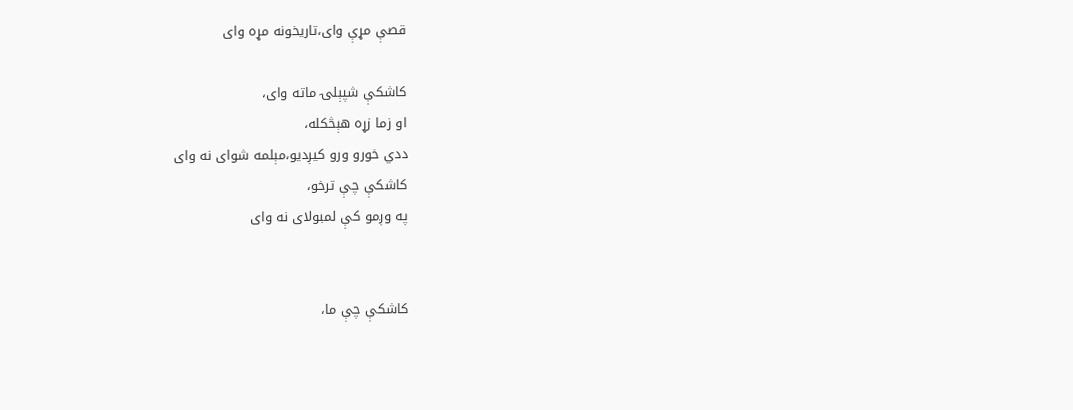قصې مړې وای،تاریخونه مړه وای

کاشکې شپېلۍ ماته وای،
او زما زړه هېڅکله،
ددي خورو ورو کيږدیو،مېلمه شوای نه وای
کاشکې چې ترخو،
په وږمو کې لمبولای نه وای


کاشکې چې ما،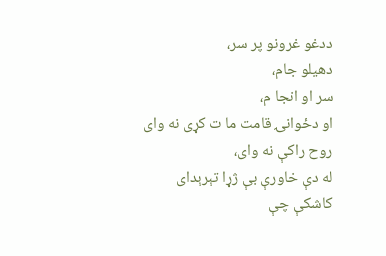ددغو غرونو پر سر،
دهيلو جام،
سر او انجا م،
او دځوانۍ قامت ما ت کړی نه وای
روح راکې نه وای،
له دې خاورې بې ژړا تېرېدای
کاشکې چې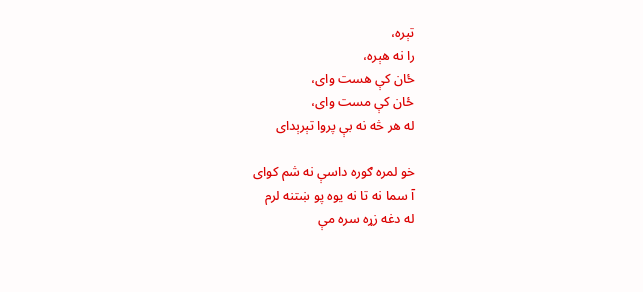تېره،
را نه هېره،
ځان کې هست وای،
ځان کې مست وای،
له هر څه نه بې پروا تېرېدای

خو لمره ګوره داسې نه شم کوای
آ سما نه تا نه یوه پو ښتنه لرم
له دغه زړه سره مې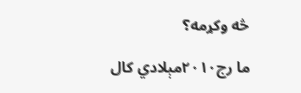څه وکړمه؟‌

ما رج۲۰۱۰مېلادي کال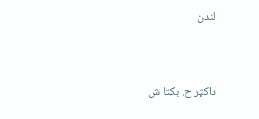لندن



داکټر ح. بکتا ش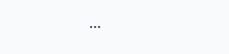...